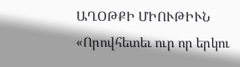ԱՂՕԹՔԻ ՄԻՈՒԹԻՒՆ
«Որովհետեւ ուր որ երկու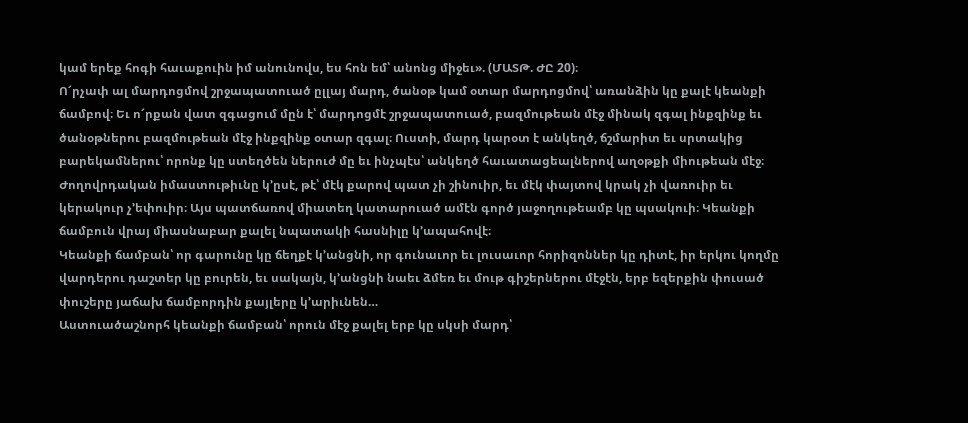կամ երեք հոգի հաւաքուին իմ անունովս, ես հոն եմ՝ անոնց միջեւ». (ՄԱՏԹ. ԺԸ 20)։
Ո՜րչափ ալ մարդոցմով շրջապատուած ըլլայ մարդ, ծանօթ կամ օտար մարդոցմով՝ առանձին կը քալէ կեանքի ճամբով։ Եւ ո՜րքան վատ զգացում մըն է՝ մարդոցմէ շրջապատուած, բազմութեան մէջ մինակ զգալ ինքզինք եւ ծանօթներու բազմութեան մէջ ինքզինք օտար զգալ։ Ուստի, մարդ կարօտ է անկեղծ, ճշմարիտ եւ սրտակից բարեկամներու՝ որոնք կը ստեղծեն ներուժ մը եւ ինչպէս՝ անկեղծ հաւատացեալներով աղօթքի միութեան մէջ։
Ժողովրդական իմաստութիւնը կ՚ըսէ, թէ՝ մէկ քարով պատ չի շինուիր, եւ մէկ փայտով կրակ չի վառուիր եւ կերակուր չ՚եփուիր։ Այս պատճառով միատեղ կատարուած ամէն գործ յաջողութեամբ կը պսակուի։ Կեանքի ճամբուն վրայ միասնաբար քալել նպատակի հասնիլը կ՚ապահովէ։
Կեանքի ճամբան՝ որ գարունը կը ճեղքէ կ՚անցնի, որ գունաւոր եւ լուսաւոր հորիզոններ կը դիտէ, իր երկու կողմը վարդերու դաշտեր կը բուրեն, եւ սակայն, կ՚անցնի նաեւ ձմեռ եւ մութ գիշերներու մէջէն, երբ եզերքին փուսած փուշերը յաճախ ճամբորդին քայլերը կ՚արիւնեն…
Աստուածաշնորհ կեանքի ճամբան՝ որուն մէջ քալել երբ կը սկսի մարդ՝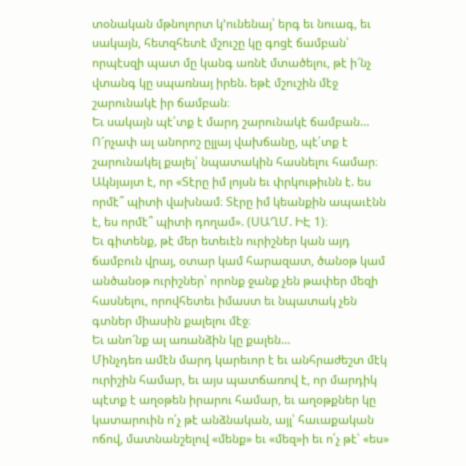տօնական մթնոլորտ կ՚ունենայ՝ երգ եւ նուագ, եւ սակայն, հետզհետէ մշուշը կը գոցէ ճամբան՝ որպէսզի պատ մը կանգ առնէ մտածելու, թէ ի՜նչ վտանգ կը սպառնայ իրեն. եթէ մշուշին մէջ շարունակէ իր ճամբան։
Եւ սակայն պէ՛տք է մարդ շարունակէ ճամբան…
Ո՜րչափ ալ անորոշ ըլլայ վախճանը, պէ՛տք է շարունակել քալել՝ նպատակին հասնելու համար։
Ակնյայտ է, որ «Տէրը իմ լոյսն եւ փրկութիւնն է. ես որմէ՞ պիտի վախնամ։ Տէրը իմ կեանքին ապաւէնն է, ես որմէ՞ պիտի դողամ». (ՍԱՂՄ. ԻԷ 1)։
Եւ գիտենք, թէ մեր ետեւէն ուրիշներ կան այդ ճամբուն վրայ, օտար կամ հարազատ, ծանօթ կամ անծանօթ ուրիշներ՝ որոնք ջանք չեն թափեր մեզի հասնելու, որովհետեւ իմաստ եւ նպատակ չեն գտներ միասին քալելու մէջ։
Եւ անո՜նք ալ առանձին կը քալեն…
Մինչդեռ ամէն մարդ կարեւոր է եւ անհրաժեշտ մէկ ուրիշին համար, եւ այս պատճառով է, որ մարդիկ պէտք է աղօթեն իրարու համար, եւ աղօթքներ կը կատարուին ո՛չ թէ անձնական, այլ՝ հաւաքական ոճով, մատնանշելով «մենք» եւ «մեզ»ի եւ ո՛չ թէ՝ «ես»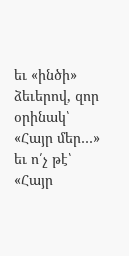եւ «ինծի» ձեւերով, զոր օրինակ՝ «Հայր մեր…» եւ ո՛չ թէ՝ «Հայր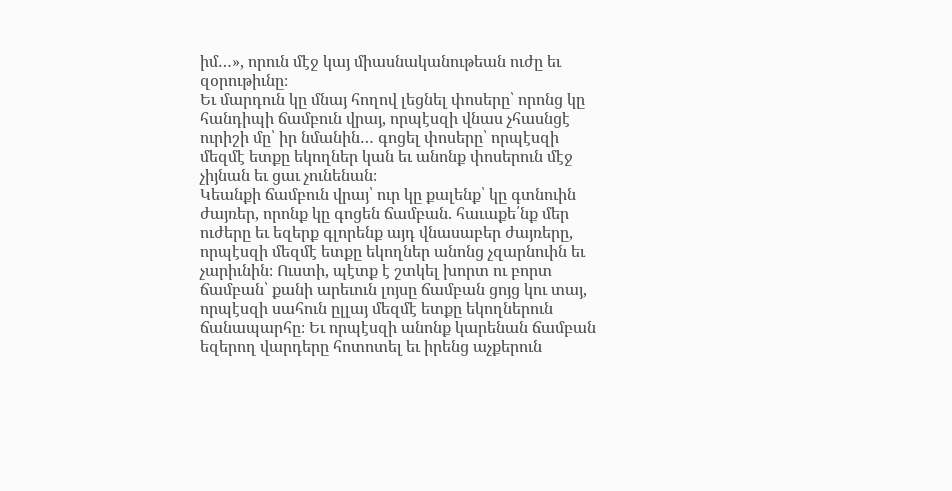իմ…», որուն մէջ կայ միասնականութեան ուժը եւ զօրութիւնը։
Եւ մարդուն կը մնայ հողով լեցնել փոսերը՝ որոնց կը հանդիպի ճամբուն վրայ, որպէսզի վնաս չհասնցէ ուրիշի մը՝ իր նմանին… գոցել փոսերը՝ որպէսզի մեզմէ ետքը եկողներ կան եւ անոնք փոսերուն մէջ չիյնան եւ ցաւ չունենան։
Կեանքի ճամբուն վրայ՝ ուր կը քալենք՝ կը գտնուին ժայռեր, որոնք կը գոցեն ճամբան. հաւաքե՛նք մեր ուժերը եւ եզերք գլորենք այդ վնասաբեր ժայռերը, որպէսզի մեզմէ ետքը եկողներ անոնց չզարնուին եւ չարիւնին։ Ուստի, պէտք է շտկել խորտ ու բորտ ճամբան՝ քանի արեւուն լոյսը ճամբան ցոյց կու տայ, որպէսզի սահուն ըլլայ մեզմէ ետքը եկողներուն ճանապարհը։ Եւ որպէսզի անոնք կարենան ճամբան եզերող վարդերը հոտոտել եւ իրենց աչքերուն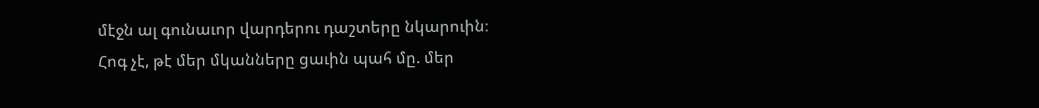մէջն ալ գունաւոր վարդերու դաշտերը նկարուին։
Հոգ չէ, թէ մեր մկանները ցաւին պահ մը. մեր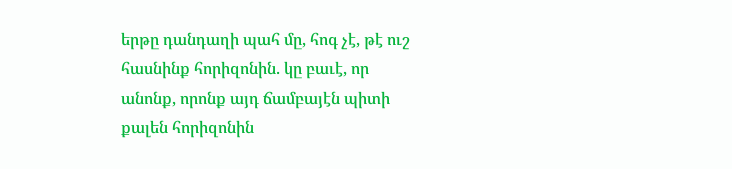երթը դանդաղի պահ մը, հոգ չէ, թէ ուշ հասնինք հորիզոնին. կը բաւէ, որ անոնք, որոնք այդ ճամբայէն պիտի քալեն հորիզոնին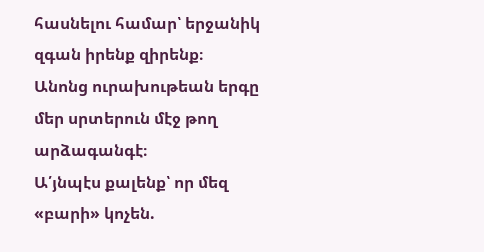հասնելու համար՝ երջանիկ զգան իրենք զիրենք։
Անոնց ուրախութեան երգը մեր սրտերուն մէջ թող արձագանգէ։
Ա՛յնպէս քալենք՝ որ մեզ «բարի» կոչեն.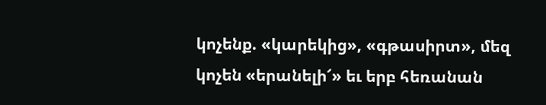կոչենք. «կարեկից», «գթասիրտ», մեզ կոչեն «երանելի՜» եւ երբ հեռանան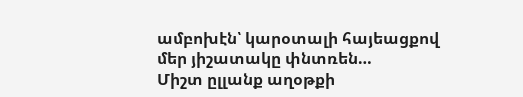ամբոխէն՝ կարօտալի հայեացքով մեր յիշատակը փնտռեն…
Միշտ ըլլանք աղօթքի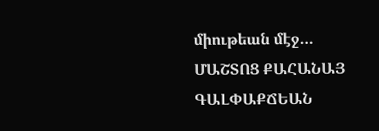միութեան մէջ…
ՄԱՇՏՈՑ ՔԱՀԱՆԱՅ ԳԱԼՓԱՔՃԵԱՆ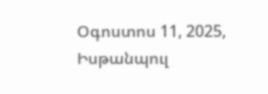Օգոստոս 11, 2025, Իսթանպուլ